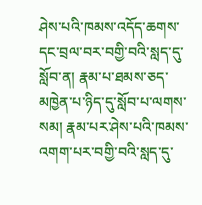ཤེས་པའི་ཁམས་འདོད་ཆགས་དང་བྲལ་བར་བགྱི་བའི་སླད་དུ་སློབ་ན། རྣམ་པ་ཐམས་ཅད་མཁྱེན་པ་ཉིད་དུ་སློབ་པ་ལགས་སམ། རྣམ་པར་ཤེས་པའི་ཁམས་འགག་པར་བགྱི་བའི་སླད་དུ་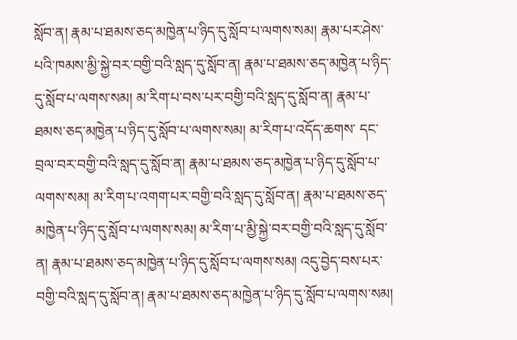སློབ་ན། རྣམ་པ་ཐམས་ཅད་མཁྱེན་པ་ཉིད་དུ་སློབ་པ་ལགས་སམ། རྣམ་པར་ཤེས་པའི་ཁམས་མྱི་སྐྱེ་བར་བགྱི་བའི་སླད་དུ་སློབ་ན། རྣམ་པ་ཐམས་ཅད་མཁྱེན་པ་ཉིད་དུ་སློབ་པ་ལགས་སམ། མ་རིག་པ་བས་པར་བགྱི་བའི་སླད་དུ་སློབ་ན། རྣམ་པ་ཐམས་ཅད་མཁྱེན་པ་ཉིད་དུ་སློབ་པ་ལགས་སམ། མ་རིག་པ་འདོད་ཆགས་ དང་བྲལ་བར་བགྱི་བའི་སླད་དུ་སློབ་ན། རྣམ་པ་ཐམས་ཅད་མཁྱེན་པ་ཉིད་དུ་སློབ་པ་ལགས་སམ། མ་རིག་པ་འགག་པར་བགྱི་བའི་སླད་དུ་སློབ་ན། རྣམ་པ་ཐམས་ཅད་མཁྱེན་པ་ཉིད་དུ་སློབ་པ་ལགས་སམ། མ་རིག་པ་མྱི་སྐྱེ་བར་བགྱི་བའི་སླད་དུ་སློབ་ན། རྣམ་པ་ཐམས་ཅད་མཁྱེན་པ་ཉིད་དུ་སློབ་པ་ལགས་སམ། འདུ་བྱེད་བས་པར་བགྱི་བའི་སླད་དུ་སློབ་ན། རྣམ་པ་ཐམས་ཅད་མཁྱེན་པ་ཉིད་དུ་སློབ་པ་ལགས་སམ།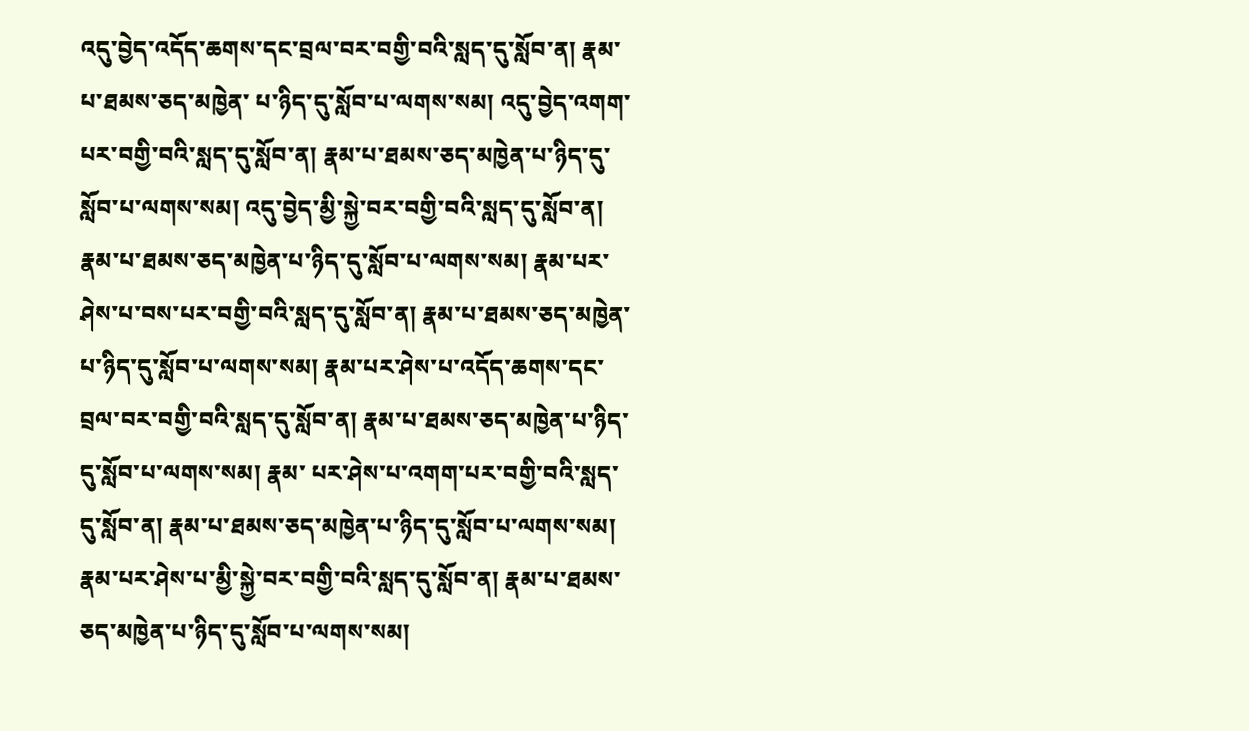འདུ་བྱེད་འདོད་ཆགས་དང་བྲལ་བར་བགྱི་བའི་སླད་དུ་སློབ་ན། རྣམ་པ་ཐམས་ཅད་མཁྱེན་ པ་ཉིད་དུ་སློབ་པ་ལགས་སམ། འདུ་བྱེད་འགག་པར་བགྱི་བའི་སླད་དུ་སློབ་ན། རྣམ་པ་ཐམས་ཅད་མཁྱེན་པ་ཉིད་དུ་སློབ་པ་ལགས་སམ། འདུ་བྱེད་མྱི་སྐྱེ་བར་བགྱི་བའི་སླད་དུ་སློབ་ན། རྣམ་པ་ཐམས་ཅད་མཁྱེན་པ་ཉིད་དུ་སློབ་པ་ལགས་སམ། རྣམ་པར་ཤེས་པ་བས་པར་བགྱི་བའི་སླད་དུ་སློབ་ན། རྣམ་པ་ཐམས་ཅད་མཁྱེན་པ་ཉིད་དུ་སློབ་པ་ལགས་སམ། རྣམ་པར་ཤེས་པ་འདོད་ཆགས་དང་བྲལ་བར་བགྱི་བའི་སླད་དུ་སློབ་ན། རྣམ་པ་ཐམས་ཅད་མཁྱེན་པ་ཉིད་དུ་སློབ་པ་ལགས་སམ། རྣམ་ པར་ཤེས་པ་འགག་པར་བགྱི་བའི་སླད་དུ་སློབ་ན། རྣམ་པ་ཐམས་ཅད་མཁྱེན་པ་ཉིད་དུ་སློབ་པ་ལགས་སམ། རྣམ་པར་ཤེས་པ་མྱི་སྐྱེ་བར་བགྱི་བའི་སླད་དུ་སློབ་ན། རྣམ་པ་ཐམས་ཅད་མཁྱེན་པ་ཉིད་དུ་སློབ་པ་ལགས་སམ།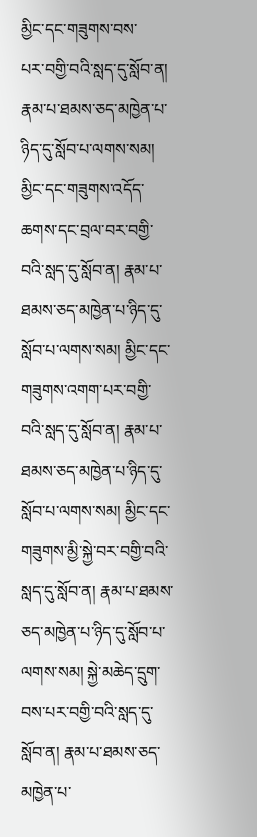མྱིང་དང་གཟུགས་བས་
པར་བགྱི་བའི་སླད་དུ་སློབ་ན། རྣམ་པ་ཐམས་ཅད་མཁྱེན་པ་ཉིད་དུ་སློབ་པ་ལགས་སམ། མྱིང་དང་གཟུགས་འདོད་ཆགས་དང་བྲལ་བར་བགྱི་བའི་སླད་དུ་སློབ་ན། རྣམ་པ་ཐམས་ཅད་མཁྱེན་པ་ཉིད་དུ་སློབ་པ་ལགས་སམ། མྱིང་དང་གཟུགས་འགག་པར་བགྱི་བའི་སླད་དུ་སློབ་ན། རྣམ་པ་ཐམས་ཅད་མཁྱེན་པ་ཉིད་དུ་སློབ་པ་ལགས་སམ། མྱིང་དང་གཟུགས་མྱི་སྐྱེ་བར་བགྱི་བའི་སླད་དུ་སློབ་ན། རྣམ་པ་ཐམས་ཅད་མཁྱེན་པ་ཉིད་དུ་སློབ་པ་ལགས་སམ། སྐྱེ་མཆེད་དྲུག་ བས་པར་བགྱི་བའི་སླད་དུ་སློབ་ན། རྣམ་པ་ཐམས་ཅད་མཁྱེན་པ་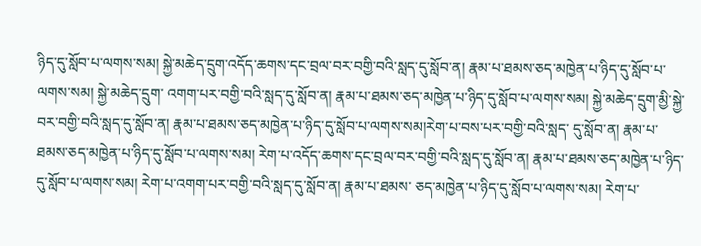ཉིད་དུ་སློབ་པ་ལགས་སམ། སྐྱེ་མཆེད་དྲུག་འདོད་ཆགས་དང་བྲལ་བར་བགྱི་བའི་སླད་དུ་སློབ་ན། རྣམ་པ་ཐམས་ཅད་མཁྱེན་པ་ཉིད་དུ་སློབ་པ་ལགས་སམ། སྐྱེ་མཆེད་དྲུག་ འགག་པར་བགྱི་བའི་སླད་དུ་སློབ་ན། རྣམ་པ་ཐམས་ཅད་མཁྱེན་པ་ཉིད་དུ་སློབ་པ་ལགས་སམ། སྐྱེ་མཆེད་དྲུག་མྱི་སྐྱེ་བར་བགྱི་བའི་སླད་དུ་སློབ་ན། རྣམ་པ་ཐམས་ཅད་མཁྱེན་པ་ཉིད་དུ་སློབ་པ་ལགས་སམ།རེག་པ་བས་པར་བགྱི་བའི་སླད་ དུ་སློབ་ན། རྣམ་པ་ཐམས་ཅད་མཁྱེན་པ་ཉིད་དུ་སློབ་པ་ལགས་སམ། རེག་པ་འདོད་ཆགས་དང་བྲལ་བར་བགྱི་བའི་སླད་དུ་སློབ་ན། རྣམ་པ་ཐམས་ཅད་མཁྱེན་པ་ཉིད་དུ་སློབ་པ་ལགས་སམ། རེག་པ་འགག་པར་བགྱི་བའི་སླད་དུ་སློབ་ན། རྣམ་པ་ཐམས་ ཅད་མཁྱེན་པ་ཉིད་དུ་སློབ་པ་ལགས་སམ། རེག་པ་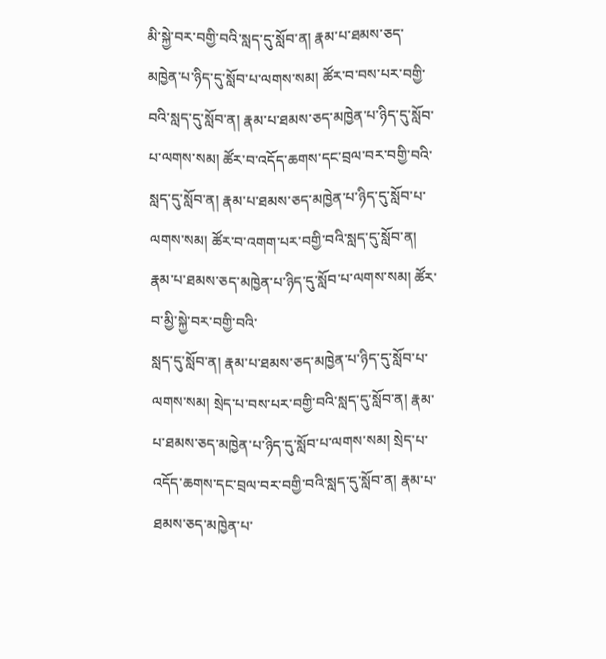མི་སྐྱེ་བར་བགྱི་བའི་སླད་དུ་སློབ་ན། རྣམ་པ་ཐམས་ཅད་མཁྱེན་པ་ཉིད་དུ་སློབ་པ་ལགས་སམ། ཚོར་བ་བས་པར་བགྱི་བའི་སླད་དུ་སློབ་ན། རྣམ་པ་ཐམས་ཅད་མཁྱེན་པ་ཉིད་དུ་སློབ་པ་ལགས་སམ། ཚོར་བ་འདོད་ཆགས་དང་བྲལ་བར་བགྱི་བའི་སླད་དུ་སློབ་ན། རྣམ་པ་ཐམས་ཅད་མཁྱེན་པ་ཉིད་དུ་སློབ་པ་ལགས་སམ། ཚོར་བ་འགག་པར་བགྱི་བའི་སླད་དུ་སློབ་ན། རྣམ་པ་ཐམས་ཅད་མཁྱེན་པ་ཉིད་དུ་སློབ་པ་ལགས་སམ། ཚོར་བ་མྱི་སྐྱེ་བར་བགྱི་བའི་
སླད་དུ་སློབ་ན། རྣམ་པ་ཐམས་ཅད་མཁྱེན་པ་ཉིད་དུ་སློབ་པ་ལགས་སམ། སྲེད་པ་བས་པར་བགྱི་བའི་སླད་དུ་སློབ་ན། རྣམ་པ་ཐམས་ཅད་མཁྱེན་པ་ཉིད་དུ་སློབ་པ་ལགས་སམ། སྲེད་པ་འདོད་ཆགས་དང་བྲལ་བར་བགྱི་བའི་སླད་དུ་སློབ་ན། རྣམ་པ་ ཐམས་ཅད་མཁྱེན་པ་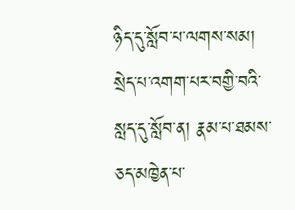ཉིད་དུ་སློབ་པ་ལགས་སམ། སྲེད་པ་འགག་པར་བགྱི་བའི་སླད་དུ་སློབ་ན། རྣམ་པ་ཐམས་ཅད་མཁྱེན་པ་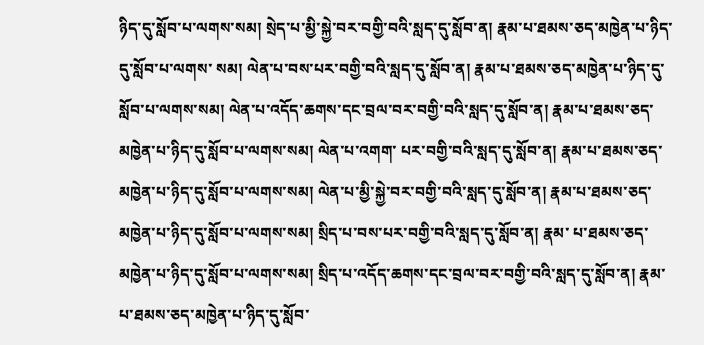ཉིད་དུ་སློབ་པ་ལགས་སམ། སྲེད་པ་མྱི་སྐྱེ་བར་བགྱི་བའི་སླད་དུ་སློབ་ན། རྣམ་པ་ཐམས་ཅད་མཁྱེན་པ་ཉིད་དུ་སློབ་པ་ལགས་ སམ། ལེན་པ་བས་པར་བགྱི་བའི་སླད་དུ་སློབ་ན། རྣམ་པ་ཐམས་ཅད་མཁྱེན་པ་ཉིད་དུ་སློབ་པ་ལགས་སམ། ལེན་པ་འདོད་ཆགས་དང་བྲལ་བར་བགྱི་བའི་སླད་དུ་སློབ་ན། རྣམ་པ་ཐམས་ཅད་མཁྱེན་པ་ཉིད་དུ་སློབ་པ་ལགས་སམ། ལེན་པ་འགག་ པར་བགྱི་བའི་སླད་དུ་སློབ་ན། རྣམ་པ་ཐམས་ཅད་མཁྱེན་པ་ཉིད་དུ་སློབ་པ་ལགས་སམ། ལེན་པ་མྱི་སྐྱེ་བར་བགྱི་བའི་སླད་དུ་སློབ་ན། རྣམ་པ་ཐམས་ཅད་མཁྱེན་པ་ཉིད་དུ་སློབ་པ་ལགས་སམ། སྲིད་པ་བས་པར་བགྱི་བའི་སླད་དུ་སློབ་ན། རྣམ་ པ་ཐམས་ཅད་མཁྱེན་པ་ཉིད་དུ་སློབ་པ་ལགས་སམ། སྲིད་པ་འདོད་ཆགས་དང་བྲལ་བར་བགྱི་བའི་སླད་དུ་སློབ་ན། རྣམ་པ་ཐམས་ཅད་མཁྱེན་པ་ཉིད་དུ་སློབ་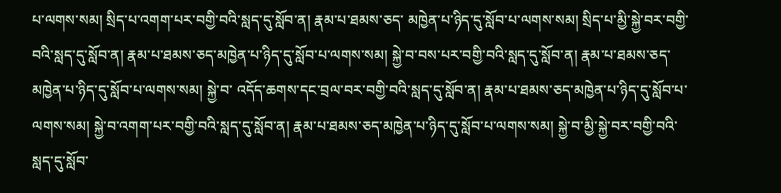པ་ལགས་སམ། སྲིད་པ་འགག་པར་བགྱི་བའི་སླད་དུ་སློབ་ན། རྣམ་པ་ཐམས་ཅད་ མཁྱེན་པ་ཉིད་དུ་སློབ་པ་ལགས་སམ། སྲིད་པ་མྱི་སྐྱེ་བར་བགྱི་བའི་སླད་དུ་སློབ་ན། རྣམ་པ་ཐམས་ཅད་མཁྱེན་པ་ཉིད་དུ་སློབ་པ་ལགས་སམ། སྐྱེ་བ་བས་པར་བགྱི་བའི་སླད་དུ་སློབ་ན། རྣམ་པ་ཐམས་ཅད་མཁྱེན་པ་ཉིད་དུ་སློབ་པ་ལགས་སམ། སྐྱེ་བ་ འདོད་ཆགས་དང་བྲལ་བར་བགྱི་བའི་སླད་དུ་སློབ་ན། རྣམ་པ་ཐམས་ཅད་མཁྱེན་པ་ཉིད་དུ་སློབ་པ་ལགས་སམ། སྐྱེ་བ་འགག་པར་བགྱི་བའི་སླད་དུ་སློབ་ན། རྣམ་པ་ཐམས་ཅད་མཁྱེན་པ་ཉིད་དུ་སློབ་པ་ལགས་སམ། སྐྱེ་བ་མྱི་སྐྱེ་བར་བགྱི་བའི་སླད་དུ་སློབ་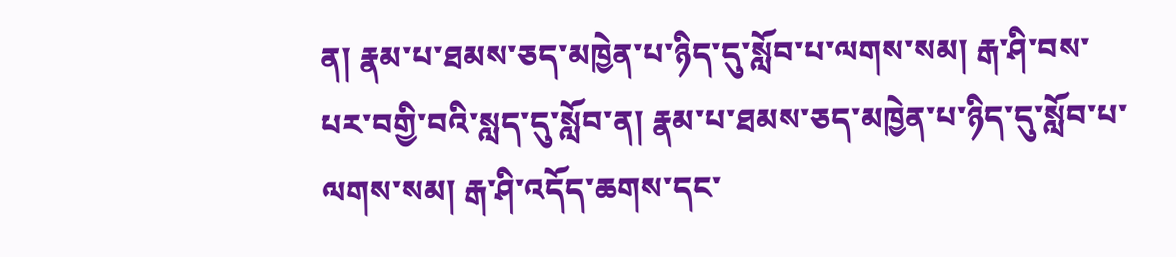ན། རྣམ་པ་ཐམས་ཅད་མཁྱེན་པ་ཉིད་དུ་སློབ་པ་ལགས་སམ། རྒ་ཤི་བས་པར་བགྱི་བའི་སླད་དུ་སློབ་ན། རྣམ་པ་ཐམས་ཅད་མཁྱེན་པ་ཉིད་དུ་སློབ་པ་ལགས་སམ། རྒ་ཤི་འདོད་ཆགས་དང་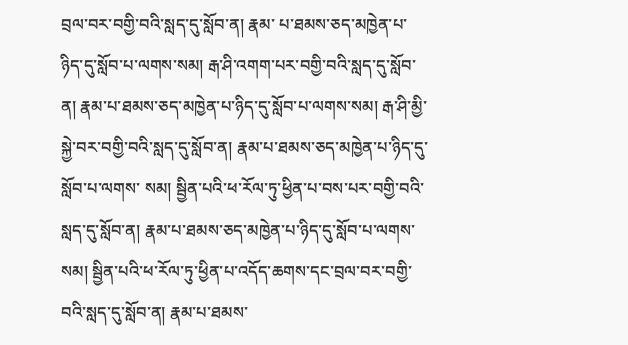བྲལ་བར་བགྱི་བའི་སླད་དུ་སློབ་ན། རྣམ་ པ་ཐམས་ཅད་མཁྱེན་པ་ཉིད་དུ་སློབ་པ་ལགས་སམ། རྒ་ཤི་འགག་པར་བགྱི་བའི་སླད་དུ་སློབ་ན། རྣམ་པ་ཐམས་ཅད་མཁྱེན་པ་ཉིད་དུ་སློབ་པ་ལགས་སམ། རྒ་ཤི་མྱི་སྐྱེ་བར་བགྱི་བའི་སླད་དུ་སློབ་ན། རྣམ་པ་ཐམས་ཅད་མཁྱེན་པ་ཉིད་དུ་སློབ་པ་ལགས་ སམ། སྦྱིན་པའི་ཕ་རོལ་ཏུ་ཕྱིན་པ་བས་པར་བགྱི་བའི་སླད་དུ་སློབ་ན། རྣམ་པ་ཐམས་ཅད་མཁྱེན་པ་ཉིད་དུ་སློབ་པ་ལགས་སམ། སྦྱིན་པའི་ཕ་རོལ་ཏུ་ཕྱིན་པ་འདོད་ཆགས་དང་བྲལ་བར་བགྱི་བའི་སླད་དུ་སློབ་ན། རྣམ་པ་ཐམས་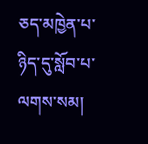ཅད་མཁྱེན་པ་ཉིད་དུ་སློབ་པ་ ལགས་སམ།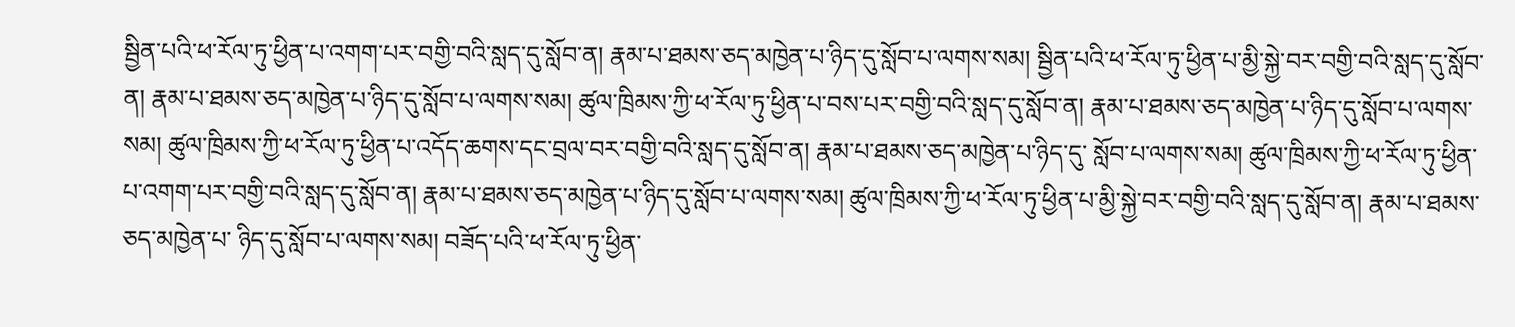སྦྱིན་པའི་ཕ་རོལ་ཏུ་ཕྱིན་པ་འགག་པར་བགྱི་བའི་སླད་དུ་སློབ་ན། རྣམ་པ་ཐམས་ཅད་མཁྱེན་པ་ཉིད་དུ་སློབ་པ་ལགས་སམ། སྦྱིན་པའི་ཕ་རོལ་ཏུ་ཕྱིན་པ་མྱི་སྐྱེ་བར་བགྱི་བའི་སླད་དུ་སློབ་ན། རྣམ་པ་ཐམས་ཅད་མཁྱེན་པ་ཉིད་དུ་སློབ་པ་ལགས་སམ། ཚུལ་ཁྲིམས་ཀྱི་ཕ་རོལ་ཏུ་ཕྱིན་པ་བས་པར་བགྱི་བའི་སླད་དུ་སློབ་ན། རྣམ་པ་ཐམས་ཅད་མཁྱེན་པ་ཉིད་དུ་སློབ་པ་ལགས་སམ། ཚུལ་ཁྲིམས་ཀྱི་ཕ་རོལ་ཏུ་ཕྱིན་པ་འདོད་ཆགས་དང་བྲལ་བར་བགྱི་བའི་སླད་དུ་སློབ་ན། རྣམ་པ་ཐམས་ཅད་མཁྱེན་པ་ཉིད་དུ་ སློབ་པ་ལགས་སམ། ཚུལ་ཁྲིམས་ཀྱི་ཕ་རོལ་ཏུ་ཕྱིན་པ་འགག་པར་བགྱི་བའི་སླད་དུ་སློབ་ན། རྣམ་པ་ཐམས་ཅད་མཁྱེན་པ་ཉིད་དུ་སློབ་པ་ལགས་སམ། ཚུལ་ཁྲིམས་ཀྱི་ཕ་རོལ་ཏུ་ཕྱིན་པ་མྱི་སྐྱེ་བར་བགྱི་བའི་སླད་དུ་སློབ་ན། རྣམ་པ་ཐམས་ཅད་མཁྱེན་པ་ ཉིད་དུ་སློབ་པ་ལགས་སམ། བཟོད་པའི་ཕ་རོལ་ཏུ་ཕྱིན་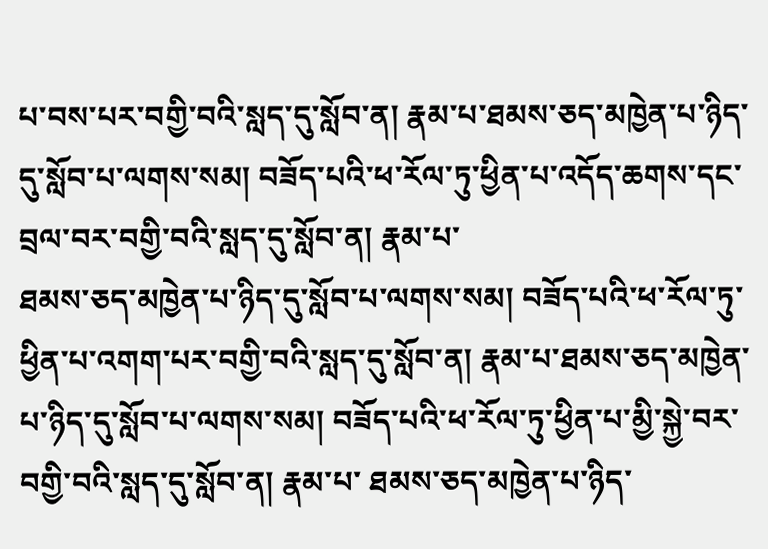པ་བས་པར་བགྱི་བའི་སླད་དུ་སློབ་ན། རྣམ་པ་ཐམས་ཅད་མཁྱེན་པ་ཉིད་དུ་སློབ་པ་ལགས་སམ། བཟོད་པའི་ཕ་རོལ་ཏུ་ཕྱིན་པ་འདོད་ཆགས་དང་བྲལ་བར་བགྱི་བའི་སླད་དུ་སློབ་ན། རྣམ་པ་
ཐམས་ཅད་མཁྱེན་པ་ཉིད་དུ་སློབ་པ་ལགས་སམ། བཟོད་པའི་ཕ་རོལ་ཏུ་ཕྱིན་པ་འགག་པར་བགྱི་བའི་སླད་དུ་སློབ་ན། རྣམ་པ་ཐམས་ཅད་མཁྱེན་པ་ཉིད་དུ་སློབ་པ་ལགས་སམ། བཟོད་པའི་ཕ་རོལ་ཏུ་ཕྱིན་པ་མྱི་སྐྱེ་བར་བགྱི་བའི་སླད་དུ་སློབ་ན། རྣམ་པ་ ཐམས་ཅད་མཁྱེན་པ་ཉིད་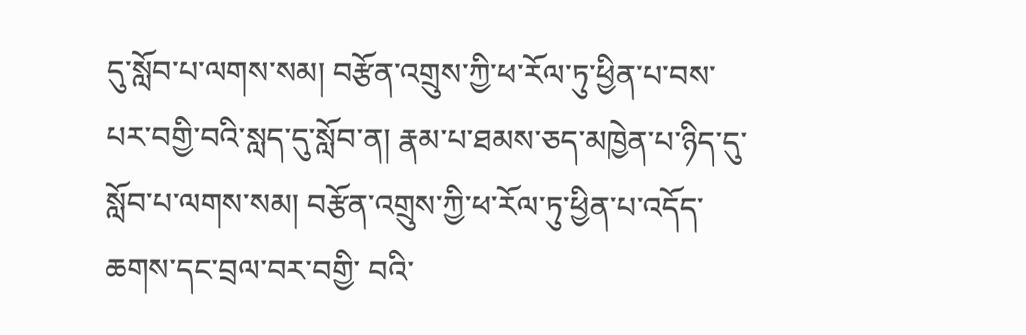དུ་སློབ་པ་ལགས་སམ། བརྩོན་འགྲུས་ཀྱི་ཕ་རོལ་ཏུ་ཕྱིན་པ་བས་པར་བགྱི་བའི་སླད་དུ་སློབ་ན། རྣམ་པ་ཐམས་ཅད་མཁྱེན་པ་ཉིད་དུ་སློབ་པ་ལགས་སམ། བརྩོན་འགྲུས་ཀྱི་ཕ་རོལ་ཏུ་ཕྱིན་པ་འདོད་ཆགས་དང་བྲལ་བར་བགྱི་ བའི་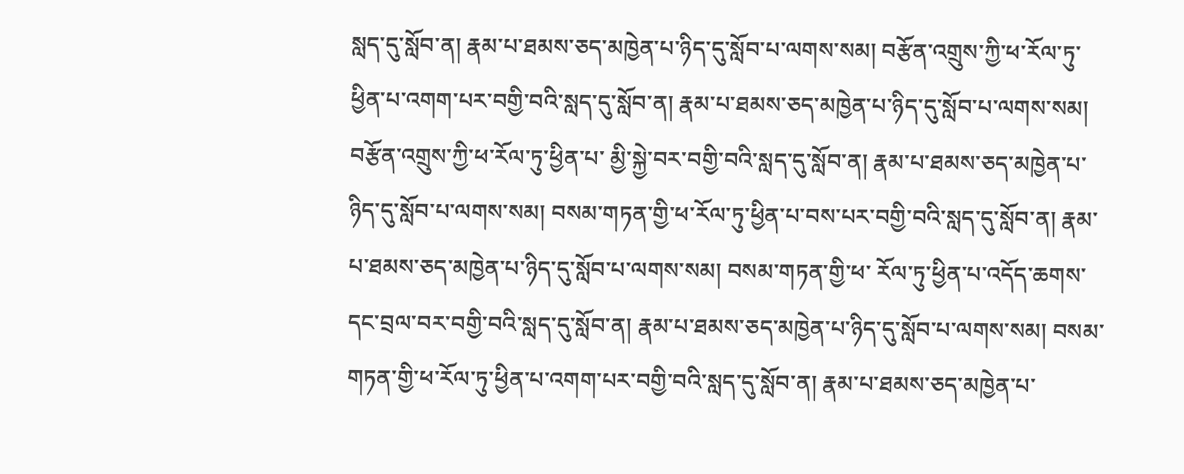སླད་དུ་སློབ་ན། རྣམ་པ་ཐམས་ཅད་མཁྱེན་པ་ཉིད་དུ་སློབ་པ་ལགས་སམ། བརྩོན་འགྲུས་ཀྱི་ཕ་རོལ་ཏུ་ཕྱིན་པ་འགག་པར་བགྱི་བའི་སླད་དུ་སློབ་ན། རྣམ་པ་ཐམས་ཅད་མཁྱེན་པ་ཉིད་དུ་སློབ་པ་ལགས་སམ། བརྩོན་འགྲུས་ཀྱི་ཕ་རོལ་ཏུ་ཕྱིན་པ་ མྱི་སྐྱེ་བར་བགྱི་བའི་སླད་དུ་སློབ་ན། རྣམ་པ་ཐམས་ཅད་མཁྱེན་པ་ཉིད་དུ་སློབ་པ་ལགས་སམ། བསམ་གཏན་གྱི་ཕ་རོལ་ཏུ་ཕྱིན་པ་བས་པར་བགྱི་བའི་སླད་དུ་སློབ་ན། རྣམ་པ་ཐམས་ཅད་མཁྱེན་པ་ཉིད་དུ་སློབ་པ་ལགས་སམ། བསམ་གཏན་གྱི་ཕ་ རོལ་ཏུ་ཕྱིན་པ་འདོད་ཆགས་དང་བྲལ་བར་བགྱི་བའི་སླད་དུ་སློབ་ན། རྣམ་པ་ཐམས་ཅད་མཁྱེན་པ་ཉིད་དུ་སློབ་པ་ལགས་སམ། བསམ་གཏན་གྱི་ཕ་རོལ་ཏུ་ཕྱིན་པ་འགག་པར་བགྱི་བའི་སླད་དུ་སློབ་ན། རྣམ་པ་ཐམས་ཅད་མཁྱེན་པ་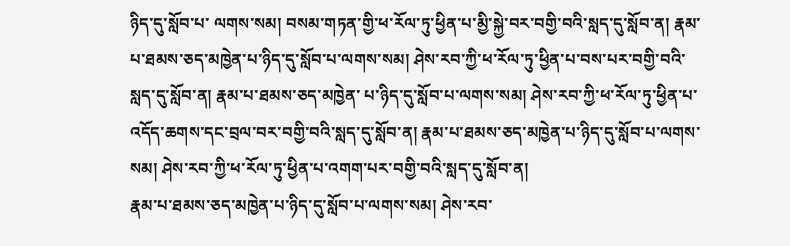ཉིད་དུ་སློབ་པ་ ལགས་སམ། བསམ་གཏན་གྱི་ཕ་རོལ་ཏུ་ཕྱིན་པ་མྱི་སྐྱེ་བར་བགྱི་བའི་སླད་དུ་སློབ་ན། རྣམ་པ་ཐམས་ཅད་མཁྱེན་པ་ཉིད་དུ་སློབ་པ་ལགས་སམ། ཤེས་རབ་ཀྱི་ཕ་རོལ་ཏུ་ཕྱིན་པ་བས་པར་བགྱི་བའི་སླད་དུ་སློབ་ན། རྣམ་པ་ཐམས་ཅད་མཁྱེན་ པ་ཉིད་དུ་སློབ་པ་ལགས་སམ། ཤེས་རབ་ཀྱི་ཕ་རོལ་ཏུ་ཕྱིན་པ་འདོད་ཆགས་དང་བྲལ་བར་བགྱི་བའི་སླད་དུ་སློབ་ན། རྣམ་པ་ཐམས་ཅད་མཁྱེན་པ་ཉིད་དུ་སློབ་པ་ལགས་སམ། ཤེས་རབ་ཀྱི་ཕ་རོལ་ཏུ་ཕྱིན་པ་འགག་པར་བགྱི་བའི་སླད་དུ་སློབ་ན།
རྣམ་པ་ཐམས་ཅད་མཁྱེན་པ་ཉིད་དུ་སློབ་པ་ལགས་སམ། ཤེས་རབ་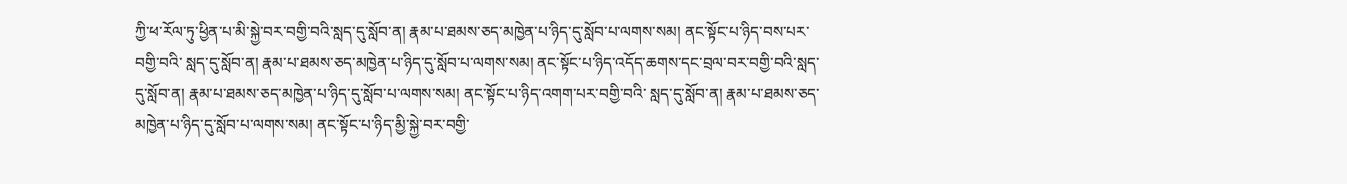ཀྱི་ཕ་རོལ་ཏུ་ཕྱིན་པ་མི་སྐྱེ་བར་བགྱི་བའི་སླད་དུ་སློབ་ན། རྣམ་པ་ཐམས་ཅད་མཁྱེན་པ་ཉིད་དུ་སློབ་པ་ལགས་སམ། ནང་སྟོང་པ་ཉིད་བས་པར་བགྱི་བའི་ སླད་དུ་སློབ་ན། རྣམ་པ་ཐམས་ཅད་མཁྱེན་པ་ཉིད་དུ་སློབ་པ་ལགས་སམ། ནང་སྟོང་པ་ཉིད་འདོད་ཆགས་དང་བྲལ་བར་བགྱི་བའི་སླད་དུ་སློབ་ན། རྣམ་པ་ཐམས་ཅད་མཁྱེན་པ་ཉིད་དུ་སློབ་པ་ལགས་སམ། ནང་སྟོང་པ་ཉིད་འགག་པར་བགྱི་བའི་ སླད་དུ་སློབ་ན། རྣམ་པ་ཐམས་ཅད་མཁྱེན་པ་ཉིད་དུ་སློབ་པ་ལགས་སམ། ནང་སྟོང་པ་ཉིད་མྱི་སྐྱེ་བར་བགྱི་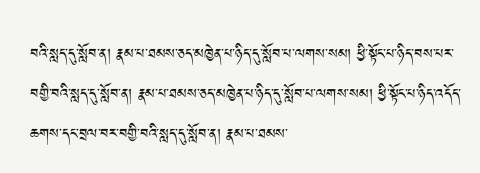བའི་སླད་དུ་སློབ་ན། རྣམ་པ་ཐམས་ཅད་མཁྱེན་པ་ཉིད་དུ་སློབ་པ་ལགས་སམ། ཕྱི་སྟོང་པ་ཉིད་བས་པར་བགྱི་བའི་སླད་དུ་སློབ་ན། རྣམ་པ་ཐམས་ཅད་མཁྱེན་པ་ཉིད་དུ་སློབ་པ་ལགས་སམ། ཕྱི་སྟོང་པ་ཉིད་འདོད་ཆགས་དང་བྲལ་བར་བགྱི་བའི་སླད་དུ་སློབ་ན། རྣམ་པ་ཐམས་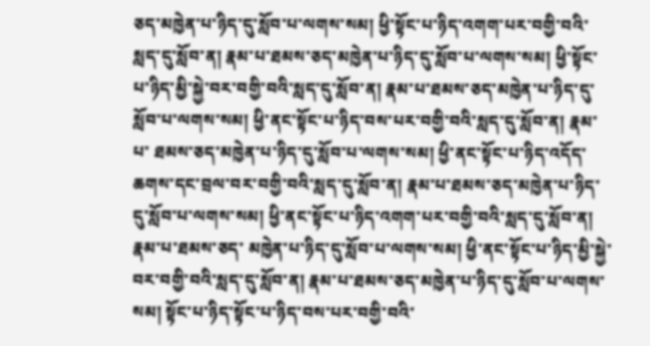ཅད་མཁྱེན་པ་ཉིད་དུ་སློབ་པ་ལགས་སམ། ཕྱི་སྟོང་པ་ཉིད་འགག་པར་བགྱི་བའི་སླད་དུ་སློབ་ན། རྣམ་པ་ཐམས་ཅད་མཁྱེན་པ་ཉིད་དུ་སློབ་པ་ལགས་སམ། ཕྱི་སྟོང་པ་ཉིད་མྱི་སྐྱེ་བར་བགྱི་བའི་སླད་དུ་སློབ་ན། རྣམ་པ་ཐམས་ཅད་མཁྱེན་པ་ཉིད་དུ་སློབ་པ་ལགས་སམ། ཕྱི་ནང་སྟོང་པ་ཉིད་བས་པར་བགྱི་བའི་སླད་དུ་སློབ་ན། རྣམ་པ་ ཐམས་ཅད་མཁྱེན་པ་ཉིད་དུ་སློབ་པ་ལགས་སམ། ཕྱི་ནང་སྟོང་པ་ཉིད་འདོད་ཆགས་དང་བྲལ་བར་བགྱི་བའི་སླད་དུ་སློབ་ན། རྣམ་པ་ཐམས་ཅད་མཁྱེན་པ་ཉིད་དུ་སློབ་པ་ལགས་སམ། ཕྱི་ནང་སྟོང་པ་ཉིད་འགག་པར་བགྱི་བའི་སླད་དུ་སློབ་ན། རྣམ་པ་ཐམས་ཅད་ མཁྱེན་པ་ཉིད་དུ་སློབ་པ་ལགས་སམ། ཕྱི་ནང་སྟོང་པ་ཉིད་མྱི་སྐྱེ་བར་བགྱི་བའི་སླད་དུ་སློབ་ན། རྣམ་པ་ཐམས་ཅད་མཁྱེན་པ་ཉིད་དུ་སློབ་པ་ལགས་སམ། སྟོང་པ་ཉིད་སྟོང་པ་ཉིད་བས་པར་བགྱི་བའི་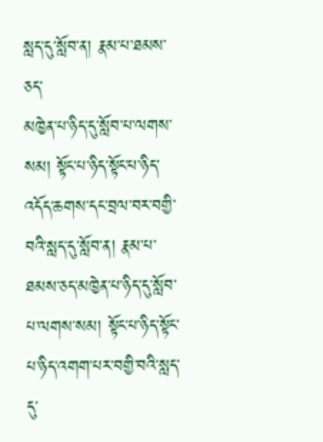སླད་དུ་སློབ་ན། རྣམ་པ་ཐམས་ཅད་
མཁྱེན་པ་ཉིད་དུ་སློབ་པ་ལགས་སམ། སྟོང་པ་ཉིད་སྟོང་པ་ཉིད་འདོད་ཆགས་དང་བྲལ་བར་བགྱི་བའི་སླད་དུ་སློབ་ན། རྣམ་པ་ཐམས་ཅད་མཁྱེན་པ་ཉིད་དུ་སློབ་པ་ལགས་སམ། སྟོང་པ་ཉིད་སྟོང་པ་ཉིད་འགག་པར་བགྱི་བའི་སླད་དུ་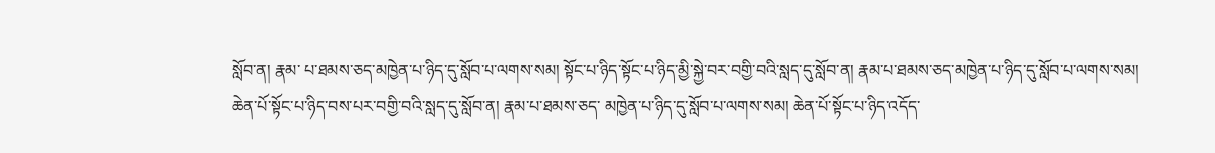སློབ་ན། རྣམ་ པ་ཐམས་ཅད་མཁྱེན་པ་ཉིད་དུ་སློབ་པ་ལགས་སམ། སྟོང་པ་ཉིད་སྟོང་པ་ཉིད་མྱི་སྐྱེ་བར་བགྱི་བའི་སླད་དུ་སློབ་ན། རྣམ་པ་ཐམས་ཅད་མཁྱེན་པ་ཉིད་དུ་སློབ་པ་ལགས་སམ། ཆེན་པོ་སྟོང་པ་ཉིད་བས་པར་བགྱི་བའི་སླད་དུ་སློབ་ན། རྣམ་པ་ཐམས་ཅད་ མཁྱེན་པ་ཉིད་དུ་སློབ་པ་ལགས་སམ། ཆེན་པོ་སྟོང་པ་ཉིད་འདོད་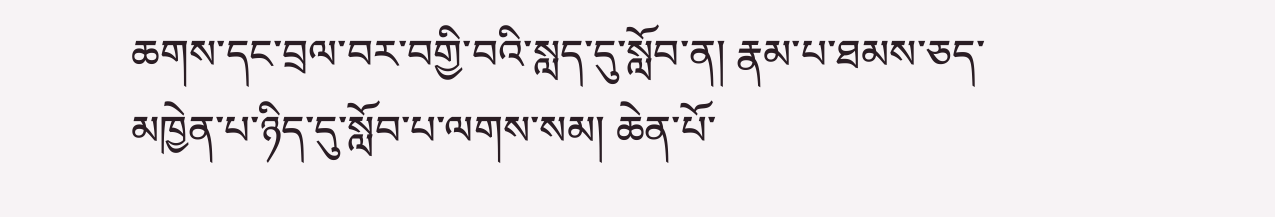ཆགས་དང་བྲལ་བར་བགྱི་བའི་སླད་དུ་སློབ་ན། རྣམ་པ་ཐམས་ཅད་མཁྱེན་པ་ཉིད་དུ་སློབ་པ་ལགས་སམ། ཆེན་པོ་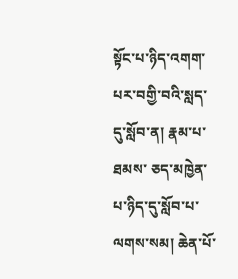སྟོང་པ་ཉིད་འགག་པར་བགྱི་བའི་སླད་དུ་སློབ་ན། རྣམ་པ་ཐམས་ ཅད་མཁྱེན་པ་ཉིད་དུ་སློབ་པ་ལགས་སམ། ཆེན་པོ་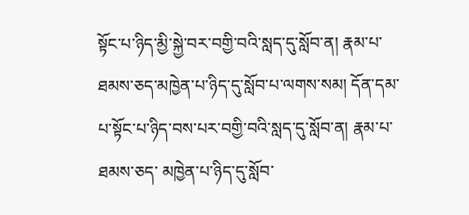སྟོང་པ་ཉིད་མྱི་སྐྱེ་བར་བགྱི་བའི་སླད་དུ་སློབ་ན། རྣམ་པ་ཐམས་ཅད་མཁྱེན་པ་ཉིད་དུ་སློབ་པ་ལགས་སམ། དོན་དམ་པ་སྟོང་པ་ཉིད་བས་པར་བགྱི་བའི་སླད་དུ་སློབ་ན། རྣམ་པ་ཐམས་ཅད་ མཁྱེན་པ་ཉིད་དུ་སློབ་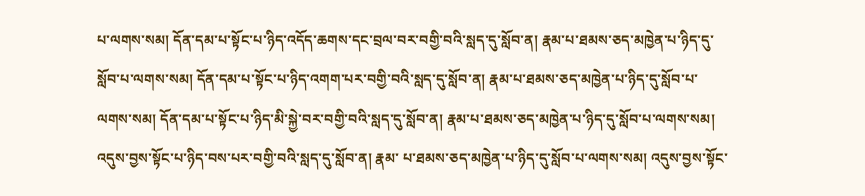པ་ལགས་སམ། དོན་དམ་པ་སྟོང་པ་ཉིད་འདོད་ཆགས་དང་བྲལ་བར་བགྱི་བའི་སླད་དུ་སློབ་ན། རྣམ་པ་ཐམས་ཅད་མཁྱེན་པ་ཉིད་དུ་སློབ་པ་ལགས་སམ། དོན་དམ་པ་སྟོང་པ་ཉིད་འགག་པར་བགྱི་བའི་སླད་དུ་སློབ་ན། རྣམ་པ་ཐམས་ཅད་མཁྱེན་པ་ཉིད་དུ་སློབ་པ་ལགས་སམ། དོན་དམ་པ་སྟོང་པ་ཉིད་མི་སྐྱེ་བར་བགྱི་བའི་སླད་དུ་སློབ་ན། རྣམ་པ་ཐམས་ཅད་མཁྱེན་པ་ཉིད་དུ་སློབ་པ་ལགས་སམ། འདུས་བྱས་སྟོང་པ་ཉིད་བས་པར་བགྱི་བའི་སླད་དུ་སློབ་ན། རྣམ་ པ་ཐམས་ཅད་མཁྱེན་པ་ཉིད་དུ་སློབ་པ་ལགས་སམ། འདུས་བྱས་སྟོང་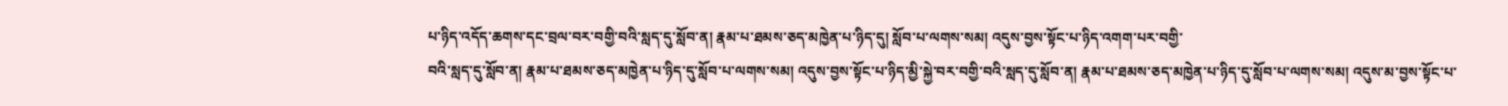པ་ཉིད་འདོད་ཆགས་དང་བྲལ་བར་བགྱི་བའི་སླད་དུ་སློབ་ན། རྣམ་པ་ཐམས་ཅད་མཁྱེན་པ་ཉིད་དུ། སློབ་པ་ལགས་སམ། འདུས་བྱས་སྟོང་པ་ཉིད་འགག་པར་བགྱི་
བའི་སླད་དུ་སློབ་ན། རྣམ་པ་ཐམས་ཅད་མཁྱེན་པ་ཉིད་དུ་སློབ་པ་ལགས་སམ། འདུས་བྱས་སྟོང་པ་ཉིད་མྱི་སྐྱེ་བར་བགྱི་བའི་སླད་དུ་སློབ་ན། རྣམ་པ་ཐམས་ཅད་མཁྱེན་པ་ཉིད་དུ་སློབ་པ་ལགས་སམ། འདུས་མ་བྱས་སྟོང་པ་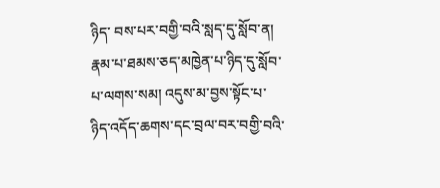ཉིད་ བས་པར་བགྱི་བའི་སླད་དུ་སློབ་ན། རྣམ་པ་ཐམས་ཅད་མཁྱེན་པ་ཉིད་དུ་སློབ་པ་ལགས་སམ། འདུས་མ་བྱས་སྟོང་པ་ཉིད་འདོད་ཆགས་དང་བྲལ་བར་བགྱི་བའི་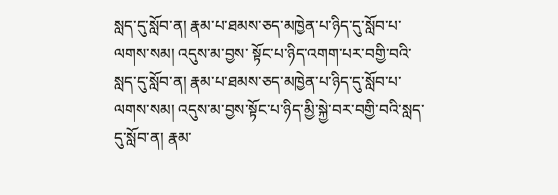སླད་དུ་སློབ་ན། རྣམ་པ་ཐམས་ཅད་མཁྱེན་པ་ཉིད་དུ་སློབ་པ་ལགས་སམ། འདུས་མ་བྱས་ སྟོང་པ་ཉིད་འགག་པར་བགྱི་བའི་སླད་དུ་སློབ་ན། རྣམ་པ་ཐམས་ཅད་མཁྱེན་པ་ཉིད་དུ་སློབ་པ་ལགས་སམ། འདུས་མ་བྱས་སྟོང་པ་ཉིད་མྱི་སྐྱེ་བར་བགྱི་བའི་སླད་དུ་སློབ་ན། རྣམ་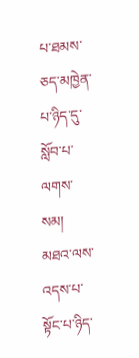པ་ཐམས་ཅད་མཁྱེན་པ་ཉིད་དུ་སློབ་པ་ལགས་སམ། མཐའ་ལས་ འདས་པ་སྟོང་པ་ཉིད་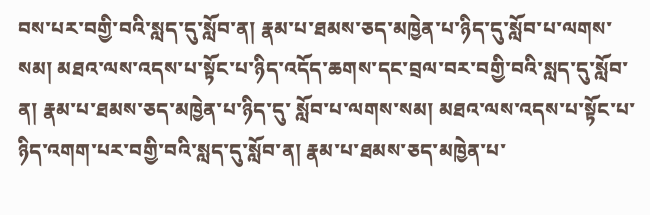བས་པར་བགྱི་བའི་སླད་དུ་སློབ་ན། རྣམ་པ་ཐམས་ཅད་མཁྱེན་པ་ཉིད་དུ་སློབ་པ་ལགས་སམ། མཐའ་ལས་འདས་པ་སྟོང་པ་ཉིད་འདོད་ཆགས་དང་བྲལ་བར་བགྱི་བའི་སླད་དུ་སློབ་ན། རྣམ་པ་ཐམས་ཅད་མཁྱེན་པ་ཉིད་དུ་ སློབ་པ་ལགས་སམ། མཐའ་ལས་འདས་པ་སྟོང་པ་ཉིད་འགག་པར་བགྱི་བའི་སླད་དུ་སློབ་ན། རྣམ་པ་ཐམས་ཅད་མཁྱེན་པ་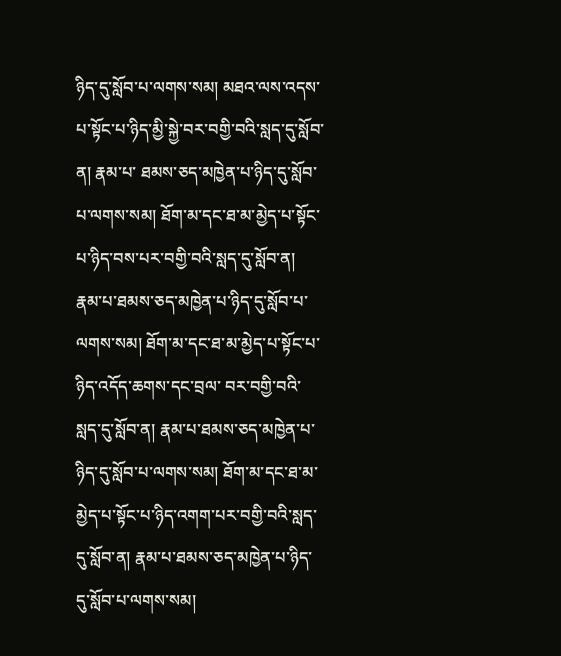ཉིད་དུ་སློབ་པ་ལགས་སམ། མཐའ་ལས་འདས་པ་སྟོང་པ་ཉིད་མྱི་སྐྱེ་བར་བགྱི་བའི་སླད་དུ་སློབ་ན། རྣམ་པ་ ཐམས་ཅད་མཁྱེན་པ་ཉིད་དུ་སློབ་པ་ལགས་སམ། ཐོག་མ་དང་ཐ་མ་མྱེད་པ་སྟོང་པ་ཉིད་བས་པར་བགྱི་བའི་སླད་དུ་སློབ་ན། རྣམ་པ་ཐམས་ཅད་མཁྱེན་པ་ཉིད་དུ་སློབ་པ་ལགས་སམ། ཐོག་མ་དང་ཐ་མ་མྱེད་པ་སྟོང་པ་ཉིད་འདོད་ཆགས་དང་བྲལ་ བར་བགྱི་བའི་སླད་དུ་སློབ་ན། རྣམ་པ་ཐམས་ཅད་མཁྱེན་པ་ཉིད་དུ་སློབ་པ་ལགས་སམ། ཐོག་མ་དང་ཐ་མ་མྱེད་པ་སྟོང་པ་ཉིད་འགག་པར་བགྱི་བའི་སླད་དུ་སློབ་ན། རྣམ་པ་ཐམས་ཅད་མཁྱེན་པ་ཉིད་དུ་སློབ་པ་ལགས་སམ།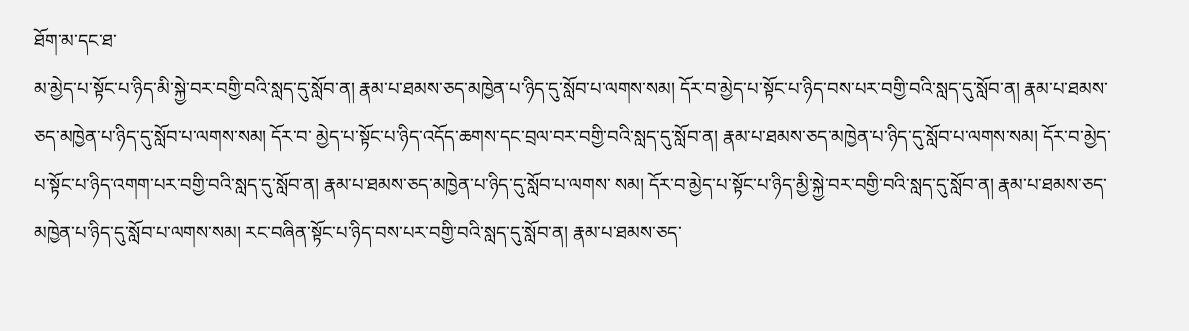ཐོག་མ་དང་ཐ་
མ་མྱེད་པ་སྟོང་པ་ཉིད་མི་སྐྱེ་བར་བགྱི་བའི་སླད་དུ་སློབ་ན། རྣམ་པ་ཐམས་ཅད་མཁྱེན་པ་ཉིད་དུ་སློབ་པ་ལགས་སམ། དོར་བ་མྱེད་པ་སྟོང་པ་ཉིད་བས་པར་བགྱི་བའི་སླད་དུ་སློབ་ན། རྣམ་པ་ཐམས་ཅད་མཁྱེན་པ་ཉིད་དུ་སློབ་པ་ལགས་སམ། དོར་བ་ མྱེད་པ་སྟོང་པ་ཉིད་འདོད་ཆགས་དང་བྲལ་བར་བགྱི་བའི་སླད་དུ་སློབ་ན། རྣམ་པ་ཐམས་ཅད་མཁྱེན་པ་ཉིད་དུ་སློབ་པ་ལགས་སམ། དོར་བ་མྱེད་པ་སྟོང་པ་ཉིད་འགག་པར་བགྱི་བའི་སླད་དུ་སློབ་ན། རྣམ་པ་ཐམས་ཅད་མཁྱེན་པ་ཉིད་དུ་སློབ་པ་ལགས་ སམ། དོར་བ་མྱེད་པ་སྟོང་པ་ཉིད་མྱི་སྐྱེ་བར་བགྱི་བའི་སླད་དུ་སློབ་ན། རྣམ་པ་ཐམས་ཅད་མཁྱེན་པ་ཉིད་དུ་སློབ་པ་ལགས་སམ། རང་བཞིན་སྟོང་པ་ཉིད་བས་པར་བགྱི་བའི་སླད་དུ་སློབ་ན། རྣམ་པ་ཐམས་ཅད་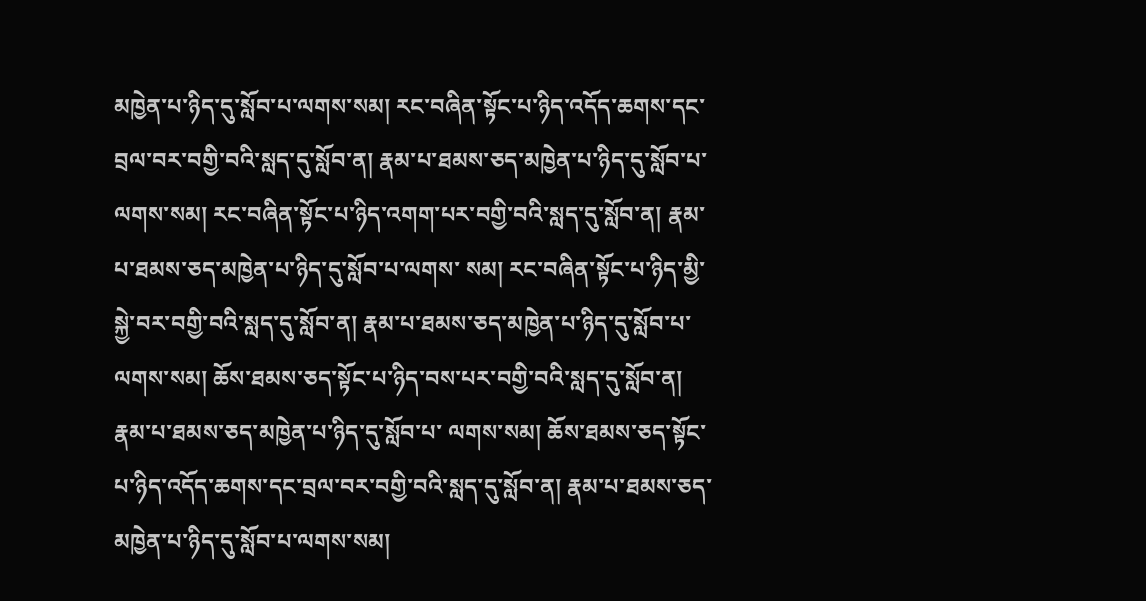མཁྱེན་པ་ཉིད་དུ་སློབ་པ་ལགས་སམ། རང་བཞིན་སྟོང་པ་ཉིད་འདོད་ཆགས་དང་བྲལ་བར་བགྱི་བའི་སླད་དུ་སློབ་ན། རྣམ་པ་ཐམས་ཅད་མཁྱེན་པ་ཉིད་དུ་སློབ་པ་ལགས་སམ། རང་བཞིན་སྟོང་པ་ཉིད་འགག་པར་བགྱི་བའི་སླད་དུ་སློབ་ན། རྣམ་པ་ཐམས་ཅད་མཁྱེན་པ་ཉིད་དུ་སློབ་པ་ལགས་ སམ། རང་བཞིན་སྟོང་པ་ཉིད་མྱི་སྐྱེ་བར་བགྱི་བའི་སླད་དུ་སློབ་ན། རྣམ་པ་ཐམས་ཅད་མཁྱེན་པ་ཉིད་དུ་སློབ་པ་ལགས་སམ། ཆོས་ཐམས་ཅད་སྟོང་པ་ཉིད་བས་པར་བགྱི་བའི་སླད་དུ་སློབ་ན། རྣམ་པ་ཐམས་ཅད་མཁྱེན་པ་ཉིད་དུ་སློབ་པ་ ལགས་སམ། ཆོས་ཐམས་ཅད་སྟོང་པ་ཉིད་འདོད་ཆགས་དང་བྲལ་བར་བགྱི་བའི་སླད་དུ་སློབ་ན། རྣམ་པ་ཐམས་ཅད་མཁྱེན་པ་ཉིད་དུ་སློབ་པ་ལགས་སམ།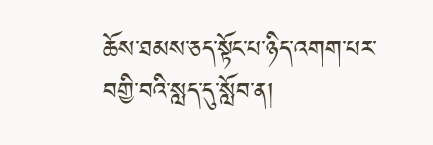ཆོས་ཐམས་ཅད་སྟོང་པ་ཉིད་འགག་པར་བགྱི་བའི་སླད་དུ་སློབ་ན།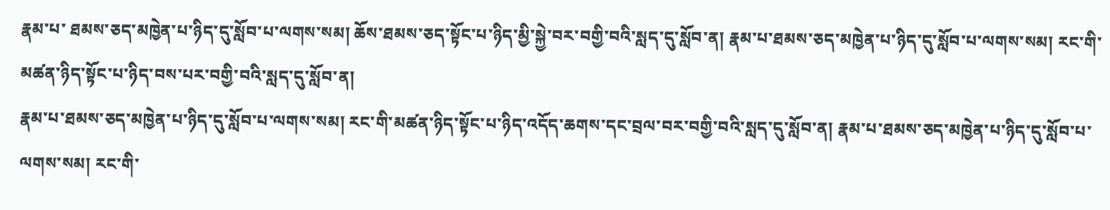རྣམ་པ་ ཐམས་ཅད་མཁྱེན་པ་ཉིད་དུ་སློབ་པ་ལགས་སམ། ཆོས་ཐམས་ཅད་སྟོང་པ་ཉིད་མྱི་སྐྱེ་བར་བགྱི་བའི་སླད་དུ་སློབ་ན། རྣམ་པ་ཐམས་ཅད་མཁྱེན་པ་ཉིད་དུ་སློབ་པ་ལགས་སམ། རང་གི་མཚན་ཉིད་སྟོང་པ་ཉིད་བས་པར་བགྱི་བའི་སླད་དུ་སློབ་ན།
རྣམ་པ་ཐམས་ཅད་མཁྱེན་པ་ཉིད་དུ་སློབ་པ་ལགས་སམ། རང་གི་མཚན་ཉིད་སྟོང་པ་ཉིད་འདོད་ཆགས་དང་བྲལ་བར་བགྱི་བའི་སླད་དུ་སློབ་ན། རྣམ་པ་ཐམས་ཅད་མཁྱེན་པ་ཉིད་དུ་སློབ་པ་ལགས་སམ། རང་གི་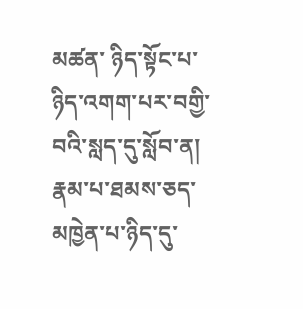མཚན་ ཉིད་སྟོང་པ་ཉིད་འགག་པར་བགྱི་བའི་སླད་དུ་སློབ་ན། རྣམ་པ་ཐམས་ཅད་མཁྱེན་པ་ཉིད་དུ་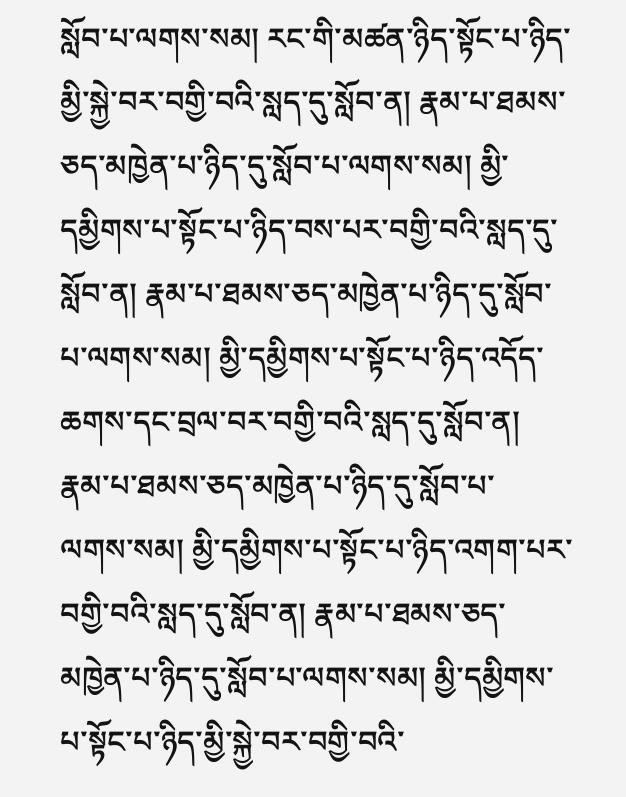སློབ་པ་ལགས་སམ། རང་གི་མཚན་ཉིད་སྟོང་པ་ཉིད་མྱི་སྐྱེ་བར་བགྱི་བའི་སླད་དུ་སློབ་ན། རྣམ་པ་ཐམས་ཅད་མཁྱེན་པ་ཉིད་དུ་སློབ་པ་ལགས་སམ། མྱི་དམྱིགས་པ་སྟོང་པ་ཉིད་བས་པར་བགྱི་བའི་སླད་དུ་སློབ་ན། རྣམ་པ་ཐམས་ཅད་མཁྱེན་པ་ཉིད་དུ་སློབ་པ་ལགས་སམ། མྱི་དམྱིགས་པ་སྟོང་པ་ཉིད་འདོད་ཆགས་དང་བྲལ་བར་བགྱི་བའི་སླད་དུ་སློབ་ན། རྣམ་པ་ཐམས་ཅད་མཁྱེན་པ་ཉིད་དུ་སློབ་པ་ ལགས་སམ། མྱི་དམྱིགས་པ་སྟོང་པ་ཉིད་འགག་པར་བགྱི་བའི་སླད་དུ་སློབ་ན། རྣམ་པ་ཐམས་ཅད་མཁྱེན་པ་ཉིད་དུ་སློབ་པ་ལགས་སམ། མྱི་དམྱིགས་པ་སྟོང་པ་ཉིད་མྱི་སྐྱེ་བར་བགྱི་བའི་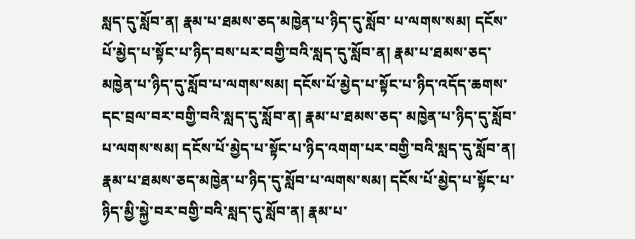སླད་དུ་སློབ་ན། རྣམ་པ་ཐམས་ཅད་མཁྱེན་པ་ཉིད་དུ་སློབ་ པ་ལགས་སམ། དངོས་པོ་མྱེད་པ་སྟོང་པ་ཉིད་བས་པར་བགྱི་བའི་སླད་དུ་སློབ་ན། རྣམ་པ་ཐམས་ཅད་མཁྱེན་པ་ཉིད་དུ་སློབ་པ་ལགས་སམ། དངོས་པོ་མྱེད་པ་སྟོང་པ་ཉིད་འདོད་ཆགས་དང་བྲལ་བར་བགྱི་བའི་སླད་དུ་སློབ་ན། རྣམ་པ་ཐམས་ཅད་ མཁྱེན་པ་ཉིད་དུ་སློབ་པ་ལགས་སམ། དངོས་པོ་མྱེད་པ་སྟོང་པ་ཉིད་འགག་པར་བགྱི་བའི་སླད་དུ་སློབ་ན། རྣམ་པ་ཐམས་ཅད་མཁྱེན་པ་ཉིད་དུ་སློབ་པ་ལགས་སམ། དངོས་པོ་མྱེད་པ་སྟོང་པ་ཉིད་མྱི་སྐྱེ་བར་བགྱི་བའི་སླད་དུ་སློབ་ན། རྣམ་པ་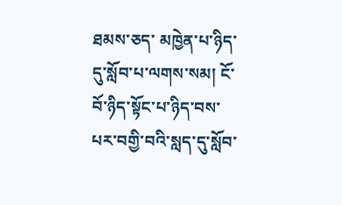ཐམས་ཅད་ མཁྱེན་པ་ཉིད་དུ་སློབ་པ་ལགས་སམ། ངོ་བོ་ཉིད་སྟོང་པ་ཉིད་བས་པར་བགྱི་བའི་སླད་དུ་སློབ་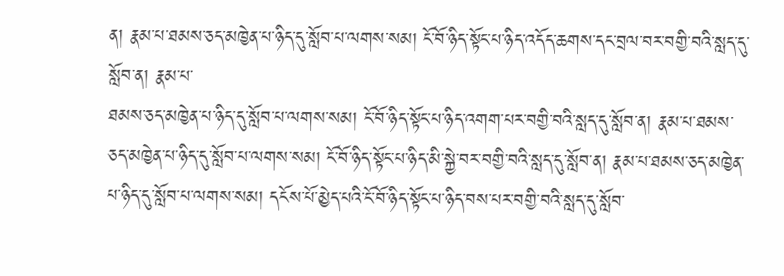ན། རྣམ་པ་ཐམས་ཅད་མཁྱེན་པ་ཉིད་དུ་སློབ་པ་ལགས་སམ། ངོ་བོ་ཉིད་སྟོང་པ་ཉིད་འདོད་ཆགས་དང་བྲལ་བར་བགྱི་བའི་སླད་དུ་སློབ་ན། རྣམ་པ་
ཐམས་ཅད་མཁྱེན་པ་ཉིད་དུ་སློབ་པ་ལགས་སམ། ངོ་བོ་ཉིད་སྟོང་པ་ཉིད་འགག་པར་བགྱི་བའི་སླད་དུ་སློབ་ན། རྣམ་པ་ཐམས་ཅད་མཁྱེན་པ་ཉིད་དུ་སློབ་པ་ལགས་སམ། ངོ་བོ་ཉིད་སྟོང་པ་ཉིད་མི་སྐྱེ་བར་བགྱི་བའི་སླད་དུ་སློབ་ན། རྣམ་པ་ཐམས་ཅད་མཁྱེན་ པ་ཉིད་དུ་སློབ་པ་ལགས་སམ། དངོས་པོ་མྱེད་པའི་ངོ་བོ་ཉིད་སྟོང་པ་ཉིད་བས་པར་བགྱི་བའི་སླད་དུ་སློབ་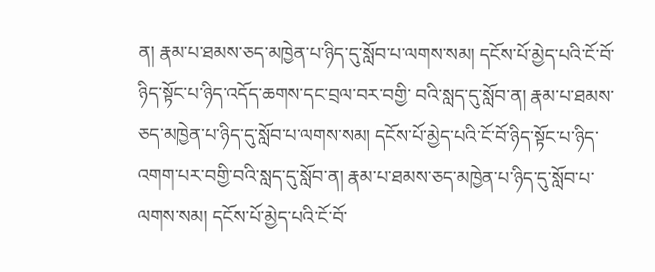ན། རྣམ་པ་ཐམས་ཅད་མཁྱེན་པ་ཉིད་དུ་སློབ་པ་ལགས་སམ། དངོས་པོ་མྱེད་པའི་ངོ་བོ་ཉིད་སྟོང་པ་ཉིད་འདོད་ཆགས་དང་བྲལ་བར་བགྱི་ བའི་སླད་དུ་སློབ་ན། རྣམ་པ་ཐམས་ཅད་མཁྱེན་པ་ཉིད་དུ་སློབ་པ་ལགས་སམ། དངོས་པོ་མྱེད་པའི་ངོ་བོ་ཉིད་སྟོང་པ་ཉིད་འགག་པར་བགྱི་བའི་སླད་དུ་སློབ་ན། རྣམ་པ་ཐམས་ཅད་མཁྱེན་པ་ཉིད་དུ་སློབ་པ་ལགས་སམ། དངོས་པོ་མྱེད་པའི་ངོ་བོ་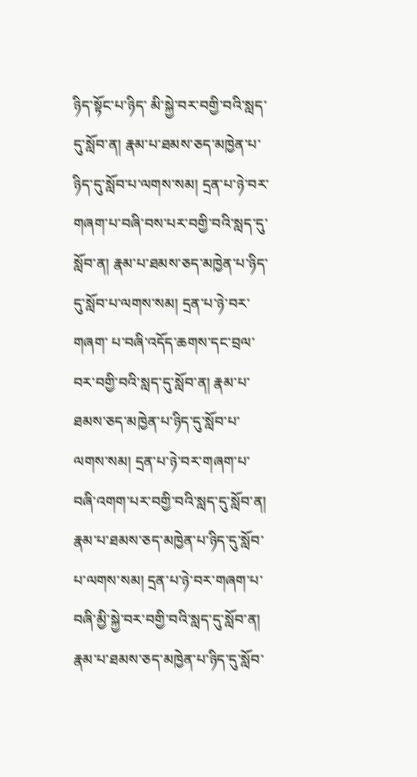ཉིད་སྟོང་པ་ཉིད་ མི་སྐྱེ་བར་བགྱི་བའི་སླད་དུ་སློབ་ན། རྣམ་པ་ཐམས་ཅད་མཁྱེན་པ་ཉིད་དུ་སློབ་པ་ལགས་སམ། དྲན་པ་ཉེ་བར་གཞག་པ་བཞི་བས་པར་བགྱི་བའི་སླད་དུ་སློབ་ན། རྣམ་པ་ཐམས་ཅད་མཁྱེན་པ་ཉིད་དུ་སློབ་པ་ལགས་སམ། དྲན་པ་ཉེ་བར་གཞག་ པ་བཞི་འདོད་ཆགས་དང་བྲལ་བར་བགྱི་བའི་སླད་དུ་སློབ་ན། རྣམ་པ་ཐམས་ཅད་མཁྱེན་པ་ཉིད་དུ་སློབ་པ་ལགས་སམ། དྲན་པ་ཉེ་བར་གཞག་པ་བཞི་འགག་པར་བགྱི་བའི་སླད་དུ་སློབ་ན། རྣམ་པ་ཐམས་ཅད་མཁྱེན་པ་ཉིད་དུ་སློབ་པ་ལགས་སམ། དྲན་པ་ཉེ་བར་གཞག་པ་བཞི་མྱི་སྐྱེ་བར་བགྱི་བའི་སླད་དུ་སློབ་ན། རྣམ་པ་ཐམས་ཅད་མཁྱེན་པ་ཉིད་དུ་སློབ་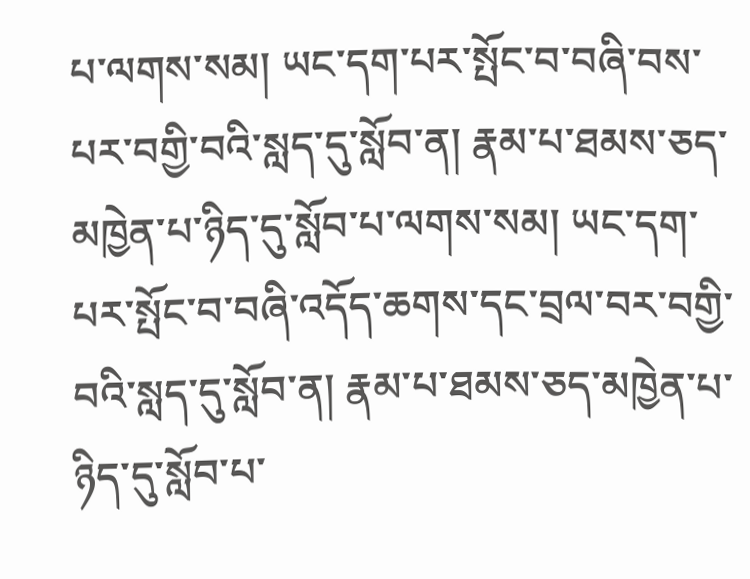པ་ལགས་སམ། ཡང་དག་པར་སྤོང་བ་བཞི་བས་པར་བགྱི་བའི་སླད་དུ་སློབ་ན། རྣམ་པ་ཐམས་ཅད་མཁྱེན་པ་ཉིད་དུ་སློབ་པ་ལགས་སམ། ཡང་དག་པར་སྤོང་བ་བཞི་འདོད་ཆགས་དང་བྲལ་བར་བགྱི་བའི་སླད་དུ་སློབ་ན། རྣམ་པ་ཐམས་ཅད་མཁྱེན་པ་ཉིད་དུ་སློབ་པ་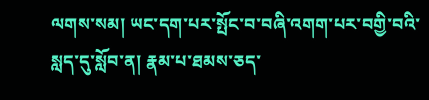ལགས་སམ། ཡང་དག་པར་སྤོང་བ་བཞི་འགག་པར་བགྱི་བའི་སླད་དུ་སློབ་ན། རྣམ་པ་ཐམས་ཅད་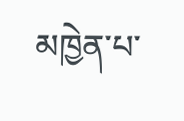མཁྱེན་པ་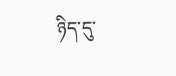ཉིད་དུ་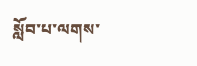སློབ་པ་ལགས་